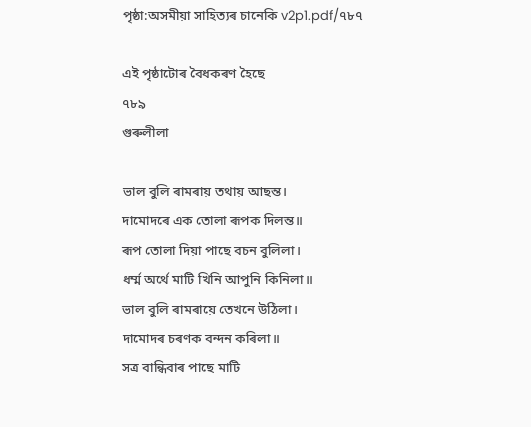পৃষ্ঠা:অসমীয়া সাহিত্যৰ চানেকি v2p1.pdf/৭৮৭

এই পৃষ্ঠাটোৰ বৈধকৰণ হৈছে
৭৮৯
গুৰুলীলা

ভাল বুলি ৰামৰায় তথায় আছন্ত।
দামোদৰে এক তোলা ৰূপক দিলন্ত॥
ৰূপ তোলা দিয়া পাছে বচন বুলিলা।
ধৰ্ম্ম অৰ্থে মাটি খিনি আপুনি কিনিলা॥
ভাল বুলি ৰামৰায়ে তেখনে উঠিলা।
দামোদৰ চৰণক বন্দন কৰিলা॥
সত্ৰ বান্ধিবাৰ পাছে মাটি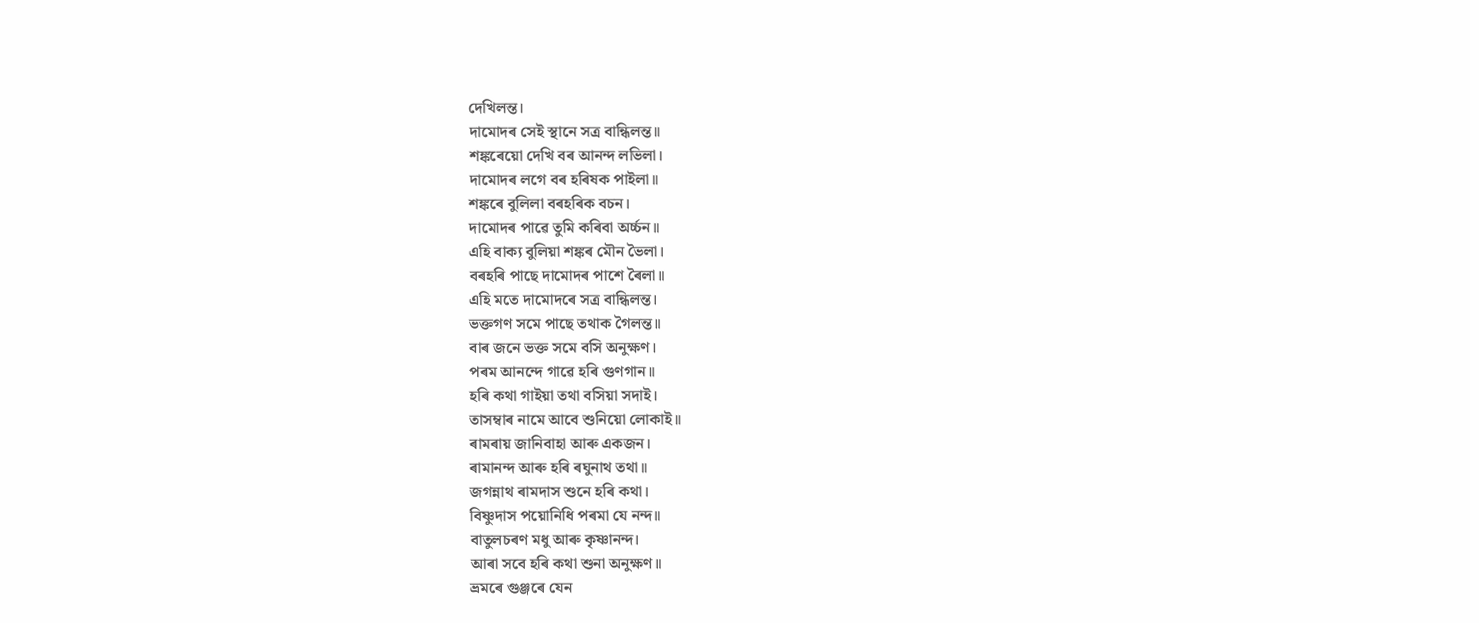দেখিলন্ত।
দামোদৰ সেই স্থানে সত্ৰ বান্ধিলন্ত॥
শঙ্কৰেয়ো দেখি বৰ আনন্দ লভিলা।
দামোদৰ লগে বৰ হৰিষক পাইলা॥
শঙ্কৰে বুলিলা বৰহৰিক বচন।
দামোদৰ পাৱে তুমি কৰিবা অৰ্চ্চন॥
এহি বাক্য বুলিয়া শঙ্কৰ মৌন ভৈলা।
বৰহৰি পাছে দামোদৰ পাশে ৰৈলা॥
এহি মতে দামোদৰে সত্ৰ বান্ধিলন্ত।
ভক্তগণ সমে পাছে তথাক গৈলন্ত॥
বাৰ জনে ভক্ত সমে বসি অনুক্ষণ।
পৰম আনন্দে গাৱে হৰি গুণগান॥
হৰি কথা গাইয়া তথা বসিয়া সদাই।
তাসম্বাৰ নামে আবে শুনিয়ো লোকাই॥
ৰামৰায় জানিবাহা আৰু একজন।
ৰামানন্দ আৰু হৰি ৰঘুনাথ তথা॥
জগন্নাথ ৰামদাস শুনে হৰি কথা।
বিষ্ণুদাস পয়োনিধি পৰমা যে নন্দ॥
বাতুলচৰণ মধু আৰু কৃষ্ণানন্দ।
আৰা সবে হৰি কথা শুনা অনুক্ষণ॥
ভ্ৰমৰে গুঞ্জৰে যেন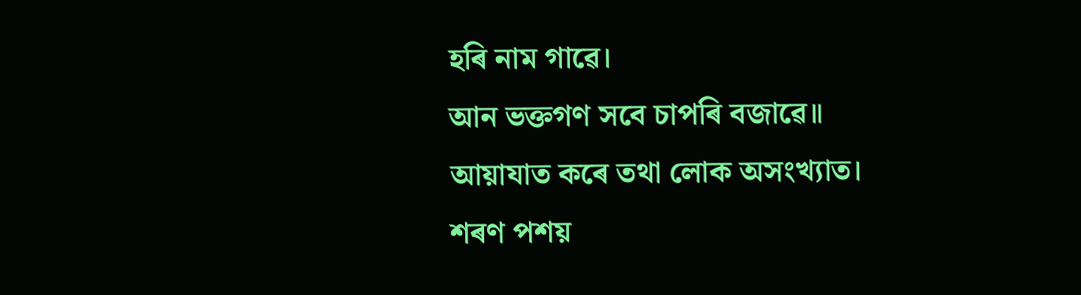হৰি নাম গাৱে।
আন ভক্তগণ সবে চাপৰি বজাৱে॥
আয়াযাত কৰে তথা লোক অসংখ্যাত।
শৰণ পশয়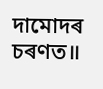দামোদৰ চৰণত॥